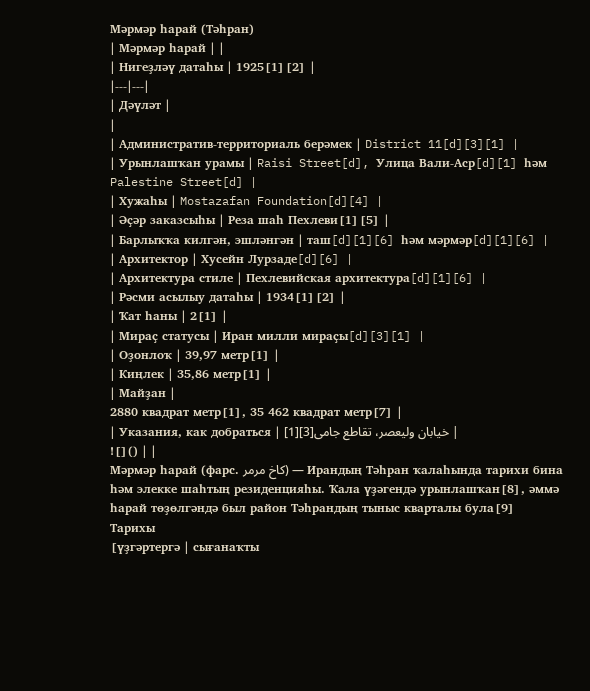Мәрмәр һарай (Тәһран)
| Мәрмәр һарай | |
| Нигеҙләү датаһы | 1925[1][2] |
|---|---|
| Дәүләт |
|
| Административ-территориаль берәмек | District 11[d][3][1] |
| Урынлашҡан урамы | Raisi Street[d], Улица Вали-Аср[d][1] һәм Palestine Street[d] |
| Хужаһы | Mostazafan Foundation[d][4] |
| Әҫәр заказсыһы | Реза шаһ Пехлеви[1][5] |
| Барлыҡҡа килгән, эшләнгән | таш[d][1][6] һәм мәрмәр[d][1][6] |
| Архитектор | Хусейн Лурзаде[d][6] |
| Архитектура стиле | Пехлевийская архитектура[d][1][6] |
| Рәсми асылыу датаһы | 1934[1][2] |
| Ҡат һаны | 2[1] |
| Мираҫ статусы | Иран милли мираҫы[d][3][1] |
| Оҙонлоҡ | 39,97 метр[1] |
| Киңлек | 35,86 метр[1] |
| Майҙан |
2880 квадрат метр[1], 35 462 квадрат метр[7] |
| Указания, как добраться | خیابان ولیعصر، تقاطع جامی[3][1] |
![]() | |
Мәрмәр һарай (фарс. کاخ مرمر) — Ирандың Тәһран ҡалаһында тарихи бина һәм элекке шаһтың резиденцияһы. Ҡала үҙәгендә урынлашҡан[8], әммә һарай төҙөлгәндә был район Тәһрандың тыныс кварталы була[9]
Тарихы
[үҙгәртергә | сығанаҡты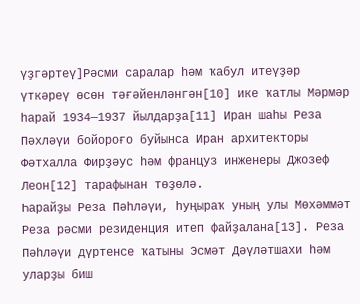үҙгәртеү]Рәсми саралар һәм ҡабул итеүҙәр үткәреү өсөн тәғәйенләнгән[10] ике ҡатлы Мәрмәр һарай 1934—1937 йылдарҙа[11] Иран шаһы Реза Пәхләүи бойороғо буйынса Иран архитекторы Фәтхалла Фирҙәус һәм француз инженеры Джозеф Леон[12] тарафынан төҙөлә.
Һарайҙы Реза Пәһләүи, һуңыраҡ уның улы Мөхәммәт Реза рәсми резиденция итеп файҙалана[13]. Реза Пәһләүи дүртенсе ҡатыны Эсмәт Дәүләтшахи һәм уларҙы биш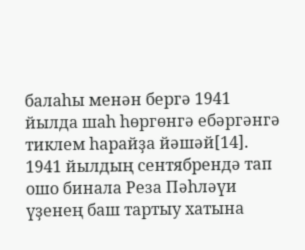балаһы менән бергә 1941 йылда шаһ һөргөнгә ебәргәнгә тиклем һарайҙа йәшәй[14]. 1941 йылдың сентябрендә тап ошо бинала Реза Пәһләүи үҙенең баш тартыу хатына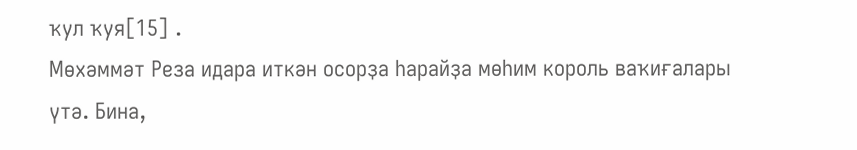ҡул ҡуя[15] .
Мөхәммәт Реза идара иткән осорҙа һарайҙа мөһим король ваҡиғалары үтә. Бина,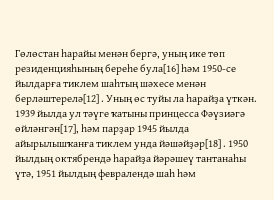Гөлөстан һарайы менән бергә, уның ике төп резиденцияһының береһе була[16] һәм 1950-се йылдарға тиклем шаһтың шәхесе менән берләштерелә[12] . Уның өс туйы ла һарайҙа үткән. 1939 йылда ул тәүге ҡатыны принцесса Фәүзиәгә өйләнгән[17], һәм парҙар 1945 йылда айырылышҡанға тиклем унда йәшәйҙәр[18] . 1950 йылдың октябрендә һарайҙа йәрәшеү тантанаһы үтә, 1951 йылдың февралендә шаһ һәм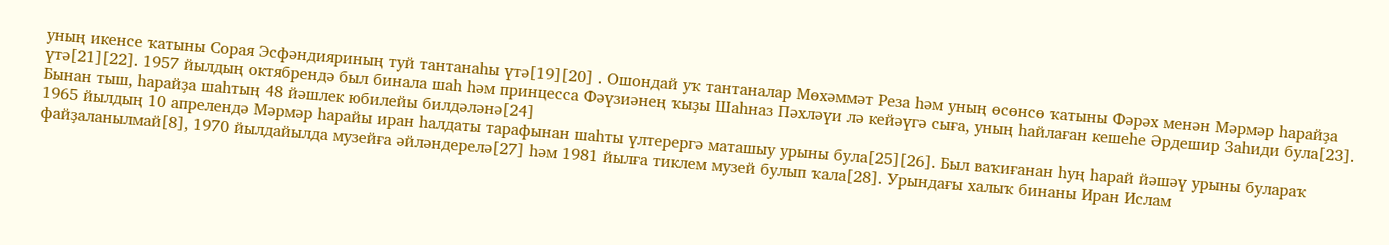уның икенсе ҡатыны Сорая Эсфәндияриның туй тантанаһы үтә[19][20] . Ошондай уҡ тантаналар Мөхәммәт Реза һәм уның өсөнсө ҡатыны Фәрәх менән Мәрмәр һарайҙа үтә[21][22]. 1957 йылдың октябрендә был бинала шаһ һәм принцесса Фәүзиәнең ҡыҙы Шаһназ Пәхләүи лә кейәүгә сыға, уның һайлаған кешеһе Әрдешир Заһиди була[23]. Бынан тыш, һарайҙа шаһтың 48 йәшлек юбилейы билдәләнә[24]
1965 йылдың 10 апрелендә Мәрмәр һарайы иран һалдаты тарафынан шаһты үлтерергә маташыу урыны була[25][26]. Был ваҡиғанан һуң һарай йәшәү урыны булараҡ файҙаланылмай[8], 1970 йылдайылда музейға әйләндерелә[27] һәм 1981 йылға тиклем музей булып ҡала[28]. Урындағы халыҡ бинаны Иран Ислам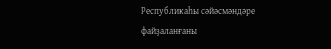Республикаһы сәйәсмәндәре файҙаланғаны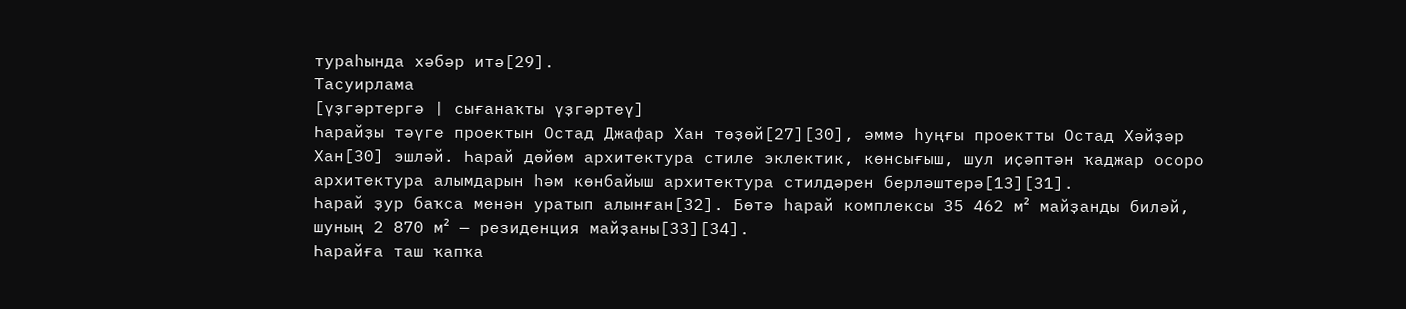тураһында хәбәр итә[29].
Тасуирлама
[үҙгәртергә | сығанаҡты үҙгәртеү]
Һарайҙы тәүге проектын Остад Джафар Хан төҙөй[27][30], әммә һуңғы проектты Остад Хәйҙәр Хан[30] эшләй. Һарай дөйөм архитектура стиле эклектик, көнсығыш, шул иҫәптән ҡаджар осоро архитектура алымдарын һәм көнбайыш архитектура стилдәрен берләштерә[13][31].
Һарай ҙур баҡса менән уратып алынған[32]. Бөтә һарай комплексы 35 462 м² майҙанды биләй, шуның 2 870 м² — резиденция майҙаны[33][34].
Һарайға таш ҡапҡа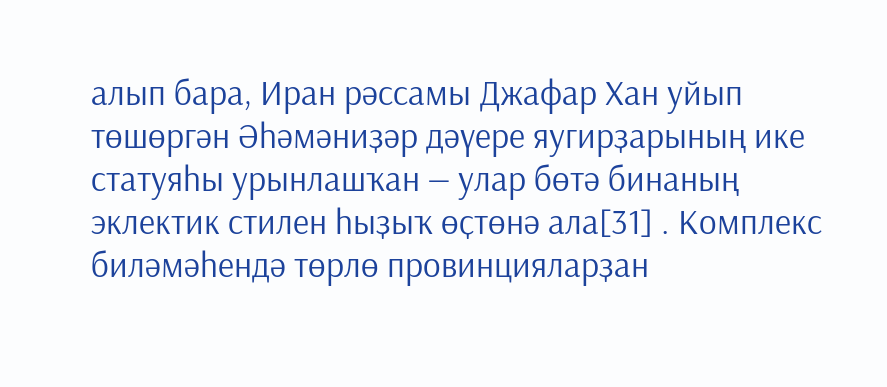алып бара, Иран рәссамы Джафар Хан уйып төшөргән Әһәмәниҙәр дәүере яугирҙарының ике статуяһы урынлашҡан — улар бөтә бинаның эклектик стилен һыҙыҡ өҫтөнә ала[31] . Комплекс биләмәһендә төрлө провинцияларҙан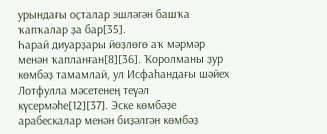урындағы оҫталар эшләгән башҡа ҡапҡалар ҙа бар[35].
Һарай диуарҙары йөҙлөгө аҡ мәрмәр менән ҡапланған[8][36]. Ҡоролманы ҙур көмбәҙ тамамлай, ул Исфаһандағы шәйех Лотфулла мәсетенең теүәл күсермәһе[12][37]. Эске көмбәҙе арабескалар менән биҙәлгән көмбәҙ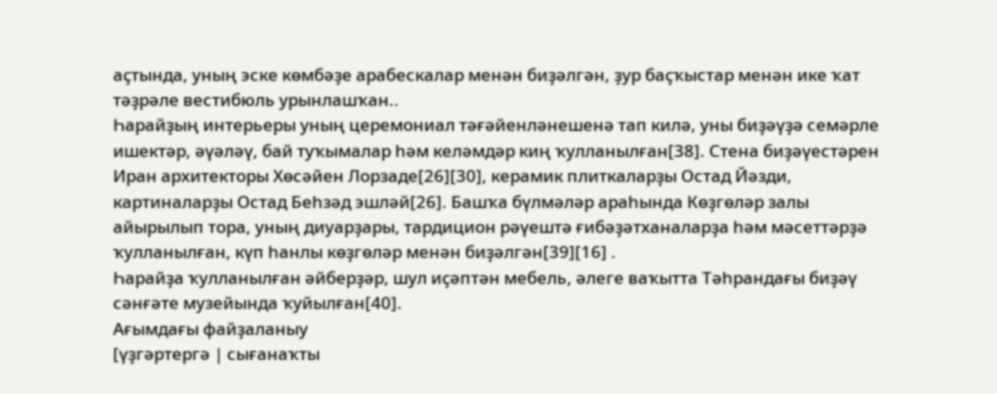аҫтында, уның эске көмбәҙе арабескалар менән биҙәлгән, ҙур баҫҡыстар менән ике ҡат тәҙрәле вестибюль урынлашҡан..
Һарайҙың интерьеры уның церемониал тәғәйенләнешенә тап килә, уны биҙәүҙә семәрле ишектәр, әүәләү, бай туҡымалар һәм келәмдәр киң ҡулланылған[38]. Стена биҙәүестәрен Иран архитекторы Хөсәйен Лорзаде[26][30], керамик плиткаларҙы Остад Йәзди, картиналарҙы Остад Беһзәд эшләй[26]. Башҡа бүлмәләр араһында Көҙгөләр залы айырылып тора, уның диуарҙары, тардицион рәүештә ғибәҙәтханаларҙа һәм мәсеттәрҙә ҡулланылған, күп һанлы көҙгөләр менән биҙәлгән[39][16] .
Һарайҙа ҡулланылған әйберҙәр, шул иҫәптән мебель, әлеге ваҡытта Тәһрандағы биҙәү сәнғәте музейында ҡуйылған[40].
Ағымдағы файҙаланыу
[үҙгәртергә | сығанаҡты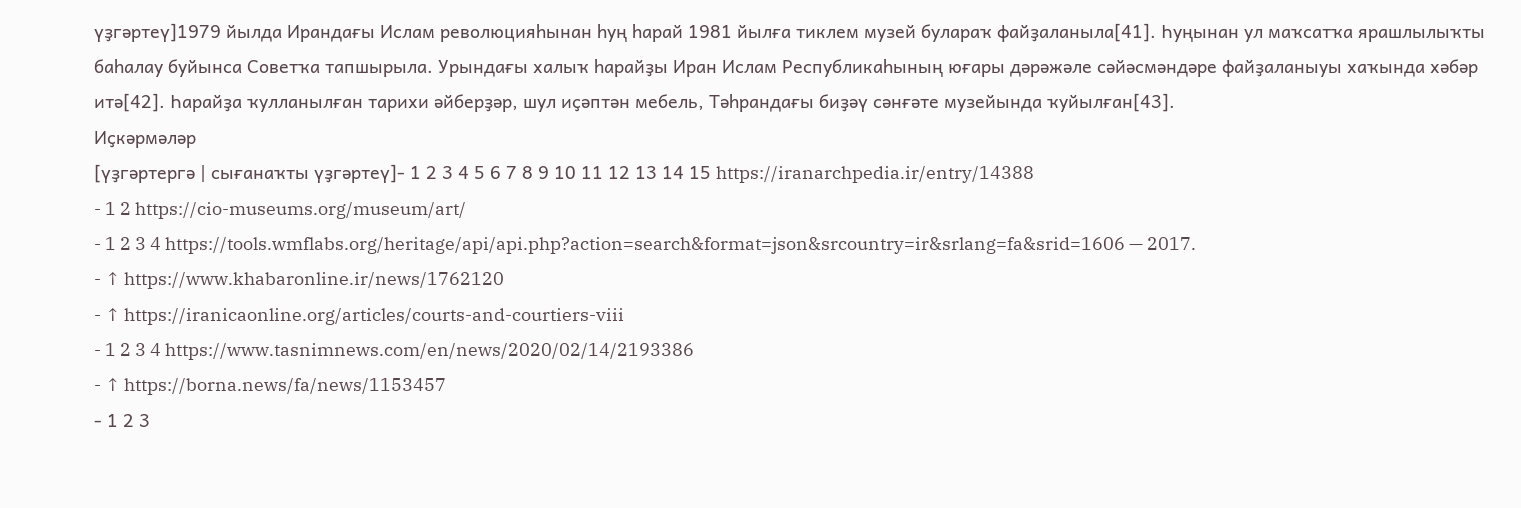үҙгәртеү]1979 йылда Ирандағы Ислам революцияһынан һуң һарай 1981 йылға тиклем музей булараҡ файҙаланыла[41]. Һуңынан ул маҡсатҡа ярашлылыҡты баһалау буйынса Советҡа тапшырыла. Урындағы халыҡ һарайҙы Иран Ислам Республикаһының юғары дәрәжәле сәйәсмәндәре файҙаланыуы хаҡында хәбәр итә[42]. Һарайҙа ҡулланылған тарихи әйберҙәр, шул иҫәптән мебель, Тәһрандағы биҙәү сәнғәте музейында ҡуйылған[43].
Иҫкәрмәләр
[үҙгәртергә | сығанаҡты үҙгәртеү]- 1 2 3 4 5 6 7 8 9 10 11 12 13 14 15 https://iranarchpedia.ir/entry/14388
- 1 2 https://cio-museums.org/museum/art/
- 1 2 3 4 https://tools.wmflabs.org/heritage/api/api.php?action=search&format=json&srcountry=ir&srlang=fa&srid=1606 — 2017.
- ↑ https://www.khabaronline.ir/news/1762120
- ↑ https://iranicaonline.org/articles/courts-and-courtiers-viii
- 1 2 3 4 https://www.tasnimnews.com/en/news/2020/02/14/2193386
- ↑ https://borna.news/fa/news/1153457
- 1 2 3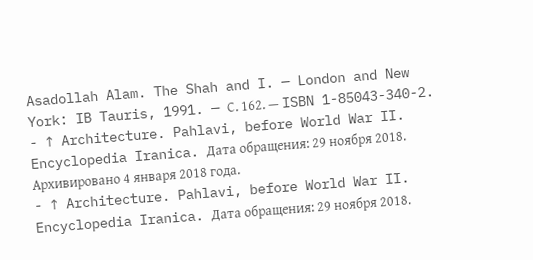Asadollah Alam. The Shah and I. — London and New York: IB Tauris, 1991. — С. 162. — ISBN 1-85043-340-2.
- ↑ Architecture. Pahlavi, before World War II. Encyclopedia Iranica. Дата обращения: 29 ноября 2018. Архивировано 4 января 2018 года.
- ↑ Architecture. Pahlavi, before World War II. Encyclopedia Iranica. Дата обращения: 29 ноября 2018.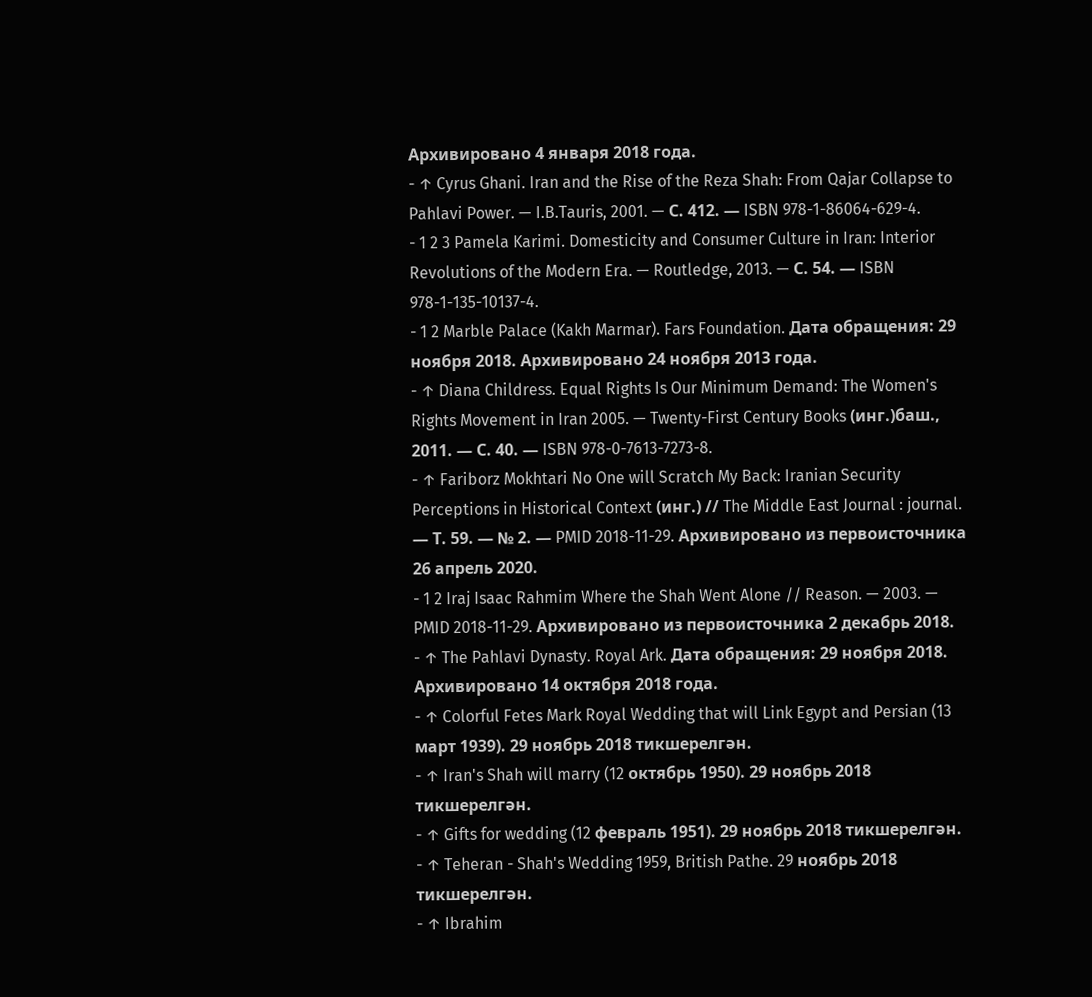Архивировано 4 января 2018 года.
- ↑ Cyrus Ghani. Iran and the Rise of the Reza Shah: From Qajar Collapse to Pahlavi Power. — I.B.Tauris, 2001. — С. 412. — ISBN 978-1-86064-629-4.
- 1 2 3 Pamela Karimi. Domesticity and Consumer Culture in Iran: Interior Revolutions of the Modern Era. — Routledge, 2013. — С. 54. — ISBN 978-1-135-10137-4.
- 1 2 Marble Palace (Kakh Marmar). Fars Foundation. Дата обращения: 29 ноября 2018. Архивировано 24 ноября 2013 года.
- ↑ Diana Childress. Equal Rights Is Our Minimum Demand: The Women's Rights Movement in Iran 2005. — Twenty-First Century Books (инг.)баш., 2011. — С. 40. — ISBN 978-0-7613-7273-8.
- ↑ Fariborz Mokhtari No One will Scratch My Back: Iranian Security Perceptions in Historical Context (инг.) // The Middle East Journal : journal. — Т. 59. — № 2. — PMID 2018-11-29. Архивировано из первоисточника 26 апрель 2020.
- 1 2 Iraj Isaac Rahmim Where the Shah Went Alone // Reason. — 2003. — PMID 2018-11-29. Архивировано из первоисточника 2 декабрь 2018.
- ↑ The Pahlavi Dynasty. Royal Ark. Дата обращения: 29 ноября 2018. Архивировано 14 октября 2018 года.
- ↑ Colorful Fetes Mark Royal Wedding that will Link Egypt and Persian (13 март 1939). 29 ноябрь 2018 тикшерелгән.
- ↑ Iran's Shah will marry (12 октябрь 1950). 29 ноябрь 2018 тикшерелгән.
- ↑ Gifts for wedding (12 февраль 1951). 29 ноябрь 2018 тикшерелгән.
- ↑ Teheran - Shah's Wedding 1959, British Pathe. 29 ноябрь 2018 тикшерелгән.
- ↑ Ibrahim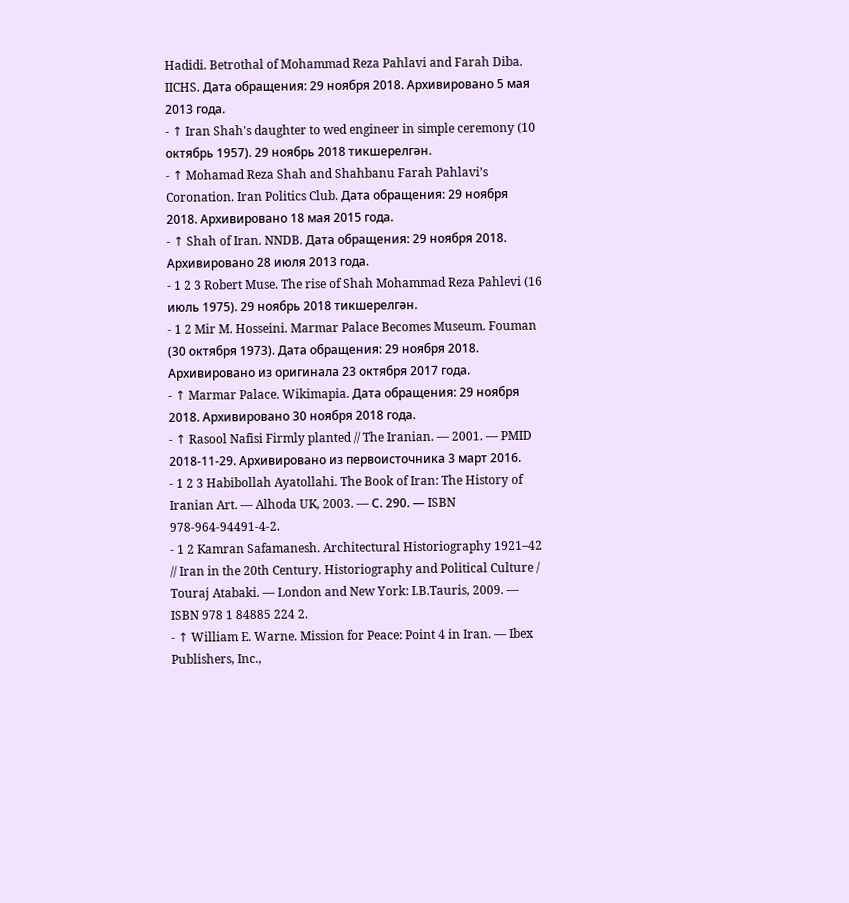Hadidi. Betrothal of Mohammad Reza Pahlavi and Farah Diba. IICHS. Дата обращения: 29 ноября 2018. Архивировано 5 мая 2013 года.
- ↑ Iran Shah's daughter to wed engineer in simple ceremony (10 октябрь 1957). 29 ноябрь 2018 тикшерелгән.
- ↑ Mohamad Reza Shah and Shahbanu Farah Pahlavi’s Coronation. Iran Politics Club. Дата обращения: 29 ноября 2018. Архивировано 18 мая 2015 года.
- ↑ Shah of Iran. NNDB. Дата обращения: 29 ноября 2018. Архивировано 28 июля 2013 года.
- 1 2 3 Robert Muse. The rise of Shah Mohammad Reza Pahlevi (16 июль 1975). 29 ноябрь 2018 тикшерелгән.
- 1 2 Mir M. Hosseini. Marmar Palace Becomes Museum. Fouman (30 октября 1973). Дата обращения: 29 ноября 2018. Архивировано из оригинала 23 октября 2017 года.
- ↑ Marmar Palace. Wikimapia. Дата обращения: 29 ноября 2018. Архивировано 30 ноября 2018 года.
- ↑ Rasool Nafisi Firmly planted // The Iranian. — 2001. — PMID 2018-11-29. Архивировано из первоисточника 3 март 2016.
- 1 2 3 Habibollah Ayatollahi. The Book of Iran: The History of Iranian Art. — Alhoda UK, 2003. — С. 290. — ISBN 978-964-94491-4-2.
- 1 2 Kamran Safamanesh. Architectural Historiography 1921–42 // Iran in the 20th Century. Historiography and Political Culture / Touraj Atabaki. — London and New York: I.B.Tauris, 2009. — ISBN 978 1 84885 224 2.
- ↑ William E. Warne. Mission for Peace: Point 4 in Iran. — Ibex Publishers, Inc.,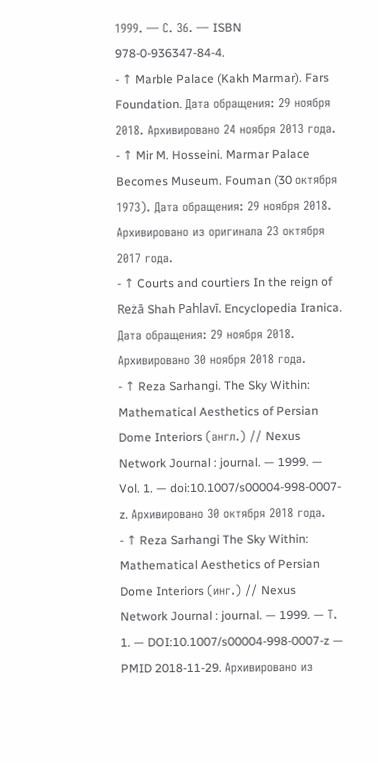1999. — С. 36. — ISBN 978-0-936347-84-4.
- ↑ Marble Palace (Kakh Marmar). Fars Foundation. Дата обращения: 29 ноября 2018. Архивировано 24 ноября 2013 года.
- ↑ Mir M. Hosseini. Marmar Palace Becomes Museum. Fouman (30 октября 1973). Дата обращения: 29 ноября 2018. Архивировано из оригинала 23 октября 2017 года.
- ↑ Courts and courtiers In the reign of Reżā Shah Pahlavī. Encyclopedia Iranica. Дата обращения: 29 ноября 2018. Архивировано 30 ноября 2018 года.
- ↑ Reza Sarhangi. The Sky Within: Mathematical Aesthetics of Persian Dome Interiors (англ.) // Nexus Network Journal : journal. — 1999. — Vol. 1. — doi:10.1007/s00004-998-0007-z. Архивировано 30 октября 2018 года.
- ↑ Reza Sarhangi The Sky Within: Mathematical Aesthetics of Persian Dome Interiors (инг.) // Nexus Network Journal : journal. — 1999. — Т. 1. — DOI:10.1007/s00004-998-0007-z — PMID 2018-11-29. Архивировано из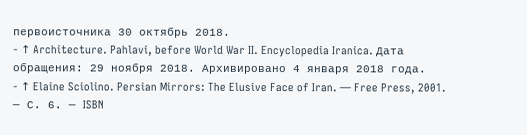первоисточника 30 октябрь 2018.
- ↑ Architecture. Pahlavi, before World War II. Encyclopedia Iranica. Дата обращения: 29 ноября 2018. Архивировано 4 января 2018 года.
- ↑ Elaine Sciolino. Persian Mirrors: The Elusive Face of Iran. — Free Press, 2001. — С. 6. — ISBN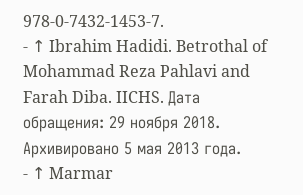978-0-7432-1453-7.
- ↑ Ibrahim Hadidi. Betrothal of Mohammad Reza Pahlavi and Farah Diba. IICHS. Дата обращения: 29 ноября 2018. Архивировано 5 мая 2013 года.
- ↑ Marmar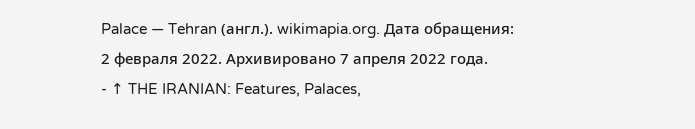Palace — Tehran (англ.). wikimapia.org. Дата обращения: 2 февраля 2022. Архивировано 7 апреля 2022 года.
- ↑ THE IRANIAN: Features, Palaces,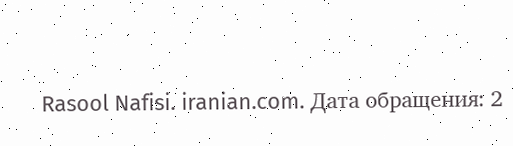Rasool Nafisi. iranian.com. Дата обращения: 2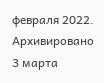февраля 2022. Архивировано 3 марта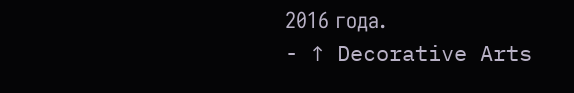2016 года.
- ↑ Decorative Arts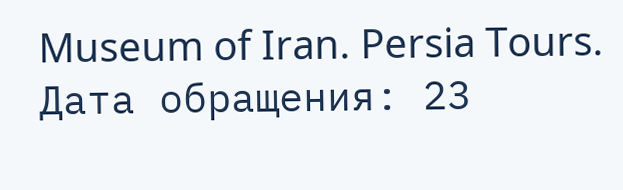Museum of Iran. Persia Tours. Дата обращения: 23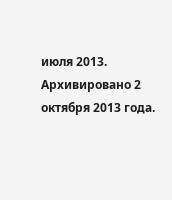июля 2013. Архивировано 2 октября 2013 года.